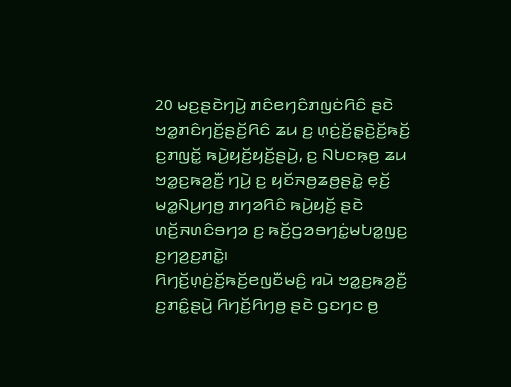20 ꤗꤢ꤬ꤔꤢꤧꤚꤣꤧ꤬ ꤊꤢꤨꤕꤚꤢꤨꤊꤜꤢꤦꤖꤢꤨ ꤔꤢꤧ ꤠꤤ꤭ꤊꤢꤨꤚꤢꤩ꤬ꤔꤢꤩ꤬ꤖꤢꤨ ꤘꤣ ꤢ꤬ ꤛ꤫ꤢꤦ꤬ꤢꤩ꤬ꤔ꤫ꤢꤧ꤬ꤢꤩ꤬ꤒꤢꤩ꤬ ꤢ꤬ꤊꤜꤢꤩ꤭ ꤒꤣꤧ꤬ꤟꤢꤩ꤬ꤟꤢꤩ꤬ꤔꤣꤧ꤬, ꤢ꤬ ꤡꤝꤢꤒ꤫ꤥ꤬ ꤘꤣ ꤠꤤ꤭ꤢ꤬ꤒꤤ꤬ꤢꤪ꤬ ꤚꤣꤧ꤬ ꤢ꤬ ꤟꤢꤩꤏꤥ꤬ꤘꤥ꤬ꤔꤢꤧ꤭ ꤕ꤫ꤢꤩ꤬ ꤗꤤ꤭ꤡꤣ꤬ꤚꤥ꤬ ꤊꤚꤤꤖꤢꤨ ꤒꤣꤧ꤬ꤟꤢꤩ꤬ ꤔꤢꤧ ꤛꤢꤩ꤬ꤏꤛꤢꤨꤋꤚꤤ ꤢ꤬ ꤒꤢꤩ꤬ꤞꤤꤋꤚꤢꤦ꤭ꤗꤝꤤ꤭ꤜꤢ꤬ ꤢ꤬ꤚꤤ꤬ꤢ꤬ꤊꤢꤧ꤭꤯
ꤖꤚꤢꤩ꤬ꤛ꤫ꤢꤦ꤬ꤢꤩ꤬ꤒꤢꤩ꤬ꤕꤜꤢꤪꤗꤢꤨ꤬ ꤙꤣꤧ ꤠꤤ꤭ꤢ꤬ꤒꤤ꤬ꤢꤪ꤬ ꤢ꤬ꤊꤢꤨ꤭ꤔꤣꤧ꤬ ꤖꤚꤢꤩ꤬ꤖꤚꤥ꤬ ꤔꤢꤧ ꤞꤢꤚꤢ ꤥ꤬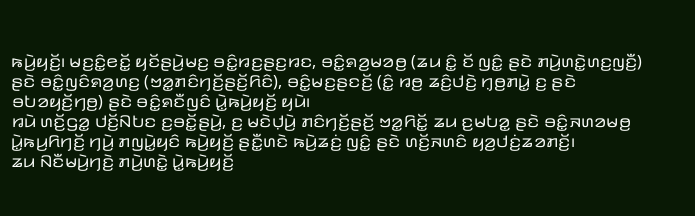ꤒꤣꤧ꤬ꤟꤢꤩ꤬꤯ ꤗꤢ꤬ꤢꤨ꤭ꤕꤢꤩ꤭ ꤟꤢꤩꤔꤣꤧ꤬ꤗꤢ꤬ ꤋꤢꤨ꤭ꤙꤢ꤬ꤔꤢ꤬ꤙꤢ, ꤋꤢꤨ꤭ꤎꤤ꤬ꤗꤤꤥ꤬ (ꤘꤣ ꤢꤨ꤭ ꤢꤩ ꤜꤢꤨ꤭ ꤔꤢꤧ ꤊꤣꤧ꤬ꤛꤢꤧ꤭ꤛꤢ꤬ꤜꤢꤪ꤬) ꤔꤢꤧ ꤋꤢꤨ꤭ꤜꤢꤨꤎꤤ꤬ꤛꤢ꤬ (ꤠꤤ꤭ꤊꤢꤨꤚꤢꤩ꤬ꤔꤢꤩ꤬ꤖꤢꤨ), ꤋꤢꤨ꤭ꤗꤢ꤬ꤔꤢꤢꤩ꤬ (ꤢꤨ꤭ ꤙꤥ꤬ ꤘꤢꤨ꤬ꤓꤢꤧ꤬ ꤚ꤫ꤥ꤬ꤊꤣꤧ꤭ ꤢ꤬ ꤔꤢꤧ ꤋꤝꤤꤟꤢꤩ꤬ꤚꤥ꤬) ꤔꤢꤧ ꤋꤢꤨ꤭ꤎꤢꤪꤜꤢꤨ ꤣꤧ꤭ꤒꤣꤧ꤬ꤟꤢꤩ꤬ ꤟꤣꤧ꤯
ꤙꤣꤧ ꤛꤢꤩ꤬ꤞꤤ꤭ ꤓꤢꤩ꤬ꤡꤝꤢ ꤢ꤬ꤋꤢꤩ꤭ꤔꤣꤧ꤬, ꤢ꤬ ꤗꤢꤧꤓ꤫ꤣꤧ꤬ ꤊꤢꤨꤚꤢꤩ꤬ꤔꤢꤩ꤬ ꤠꤤ꤭ꤖꤢꤩ꤭ ꤘꤣ ꤢ꤬ꤗꤝꤤ꤭ ꤔꤢꤧ ꤋꤢꤨ꤭ꤏꤛꤤꤗꤥ꤬ ꤣꤧ꤭ꤒꤣ꤬ꤖꤚꤢꤩ꤬ ꤚꤣꤧ꤬ ꤊꤜꤣꤧ꤭ꤟꤢꤨ ꤒꤣꤧ꤬ꤟꤢꤩ꤬ ꤔꤢꤪ꤭ꤛꤢꤧ ꤒꤣꤧ꤬ꤘꤢꤦ꤬ ꤜꤢꤨ꤭ ꤔꤢꤧ ꤛꤢꤩ꤬ꤏꤛꤢꤨ ꤟꤤ꤬ꤓꤢꤦ꤬ꤘꤤꤊꤢꤩ꤬꤯
ꤘꤣ ꤡꤢꤪꤗꤣꤧ꤬ꤚꤢꤧ꤬ ꤊꤣꤧ꤬ꤛꤢꤧ꤭ ꤣꤧ꤭ꤒꤣꤧ꤬ꤟꤢꤩ꤬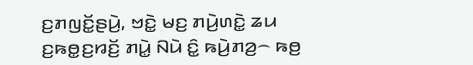ꤢ꤬ꤊꤜꤢꤩ꤭ꤔꤣꤧ꤬, ꤠꤢꤧ꤭ ꤗꤢ꤬ ꤊꤣꤧ꤬ꤛꤢꤧ꤭ ꤘꤣ ꤢ꤬ꤒꤥ꤭ꤢ꤬ꤙꤢꤩ꤬ ꤊꤣꤧ꤭ ꤡꤣꤧ ꤢꤨ꤭ ꤒꤣꤧ꤬ꤊꤤ꤬꤮ ꤒꤥ꤬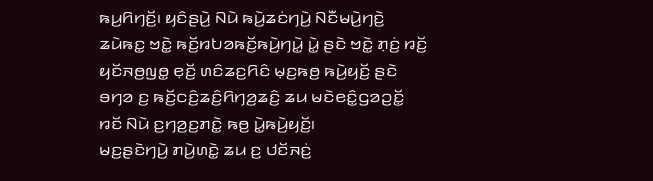ꤒꤣ꤬ꤖꤚꤢꤩ꤬꤯ ꤟꤢꤨꤔꤣꤧ꤬ ꤡꤣꤧ ꤒꤣꤧ꤬ꤘꤢꤦꤚꤣꤧ꤬ ꤡꤢꤪꤗꤣꤧ꤬ꤚꤢꤧ꤬ ꤘꤣꤧꤒꤢ꤭ ꤠꤢꤧ꤭ ꤒꤢꤩ꤬ꤙꤝꤤꤒꤢꤩ꤬ꤒꤣꤧ꤬ꤚꤣꤧ꤭ ꤣꤧ꤭ ꤔꤢꤧ ꤠꤢꤧ꤭ ꤊ꤫ꤢꤦ꤬ ꤙꤢꤩ꤬ ꤟꤢꤩꤏꤥ꤬ꤜꤥ꤭ ꤕ꤫ꤢꤩ꤬ ꤛꤢꤨꤘꤢ꤬ꤖꤢꤨ ꤗ꤫ꤢ꤬ꤒꤥ꤬ ꤒꤣꤧ꤬ꤟꤢꤩ꤬ ꤔꤢꤧ ꤋꤚꤤ ꤢ꤬ ꤒꤢꤩ꤬ꤍꤢꤨ꤬ꤘꤢꤨ꤬ꤖꤚꤤ꤬ꤘꤢꤨ꤬ ꤘꤣ ꤗꤢꤧꤕꤢꤨ꤭ꤞꤤꤑꤢꤩ꤭ ꤙꤢꤩ ꤡꤣꤧ ꤢ꤬ꤚꤤ꤬ꤢ꤬ꤊꤢꤧ꤭ ꤒꤥ꤬ ꤣꤧ꤭ꤒꤣꤧ꤬ꤟꤢꤩ꤬꤯
ꤗꤢ꤬ꤔꤢꤧꤚꤣꤧ꤬ ꤊꤣꤧ꤬ꤛꤢꤧ꤭ ꤘꤣ ꤢ꤬ ꤓꤢꤩꤏꤢꤦ꤬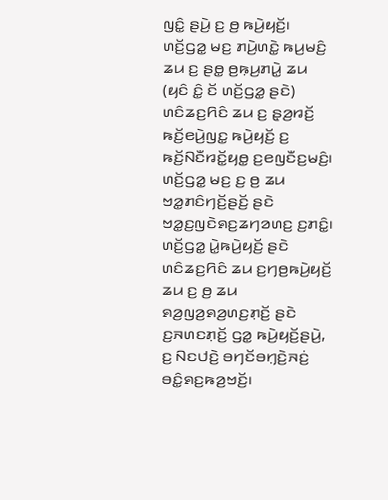ꤜꤢꤨ꤭ ꤔꤣꤧ꤬ ꤢ꤬ ꤥ꤬ ꤒꤣꤧ꤬ꤟꤢꤩ꤬꤯ ꤛꤢꤩ꤬ꤞꤤ꤭ ꤗꤢ꤬ ꤊꤣꤧ꤬ꤛꤢꤧ꤭ ꤒꤣ꤬ꤗꤢꤨ꤬ ꤘꤣ ꤢ꤬ ꤔꤥ꤭ ꤥ꤬ꤒ꤫ꤣ꤬ꤊꤣꤧ꤭ ꤘꤣ (ꤟꤢꤨ ꤢꤨ꤭ ꤢꤩ ꤛꤢꤩ꤬ꤞꤤ꤭ ꤔꤢꤧ) ꤛꤢꤨꤘꤢ꤬ꤖꤢꤨ ꤘꤣ ꤢ꤬ ꤔ꤫ꤤ꤬ꤙꤢꤩ꤬ ꤒꤢꤩ꤬ꤕꤣꤧ꤬ꤜꤢ꤭ ꤒꤣꤧ꤬ꤟꤢꤩ꤬ ꤢ꤬ ꤒꤢꤩ꤬ꤡꤢꤪꤙꤢꤩ꤭ꤟꤥ꤭ ꤢ꤬ꤕꤜꤢꤪꤢ꤬ꤗꤢꤨ꤬꤯ ꤛꤢꤩ꤬ꤞꤤ꤭ ꤗꤢ꤬ ꤢ꤬ ꤥ꤬ ꤘꤣ ꤠꤤ꤭ꤊꤢꤨꤚꤢꤩ꤬ꤔꤢꤩ꤬ ꤔꤢꤧ ꤠꤤ꤭ꤢ꤬ꤜꤢꤧꤎꤢ꤬ꤘꤚꤤꤛꤢ꤬ ꤢ꤬ꤊꤢꤨ꤭꤯ ꤛꤢꤩ꤬ꤞꤤ꤭ ꤣꤧ꤭ꤒꤣꤧ꤬ꤟꤢꤩ꤬ ꤔꤢꤧ ꤛꤢꤨꤘꤢ꤬ꤖꤢꤨ ꤘꤣ ꤢ꤬ꤚꤥ꤬ꤒꤣꤧ꤬ꤟꤢꤩ꤬ ꤘꤣ ꤢ꤬ ꤥ꤬ ꤘꤣ ꤎꤤ꤬ꤜꤤ꤬ꤎꤤ꤬ꤛꤢ꤬ꤊ꤫ꤢꤩ꤬ ꤔꤢꤧ ꤢ꤬ꤏꤛꤢꤊ꤫ꤢꤩ꤬ ꤞꤤ꤭ ꤒꤣꤧ꤬ꤟꤢꤩ꤬ꤔꤣꤧ꤬, ꤢ꤬ ꤡꤢꤓꤢꤧ꤬ ꤋꤚꤢꤩꤋꤚ꤫ꤢꤧ꤬ꤏꤢꤦ꤬ ꤋꤢꤨ꤭ꤎꤢ꤬ꤒꤤ꤬ꤠꤢꤩ꤬꤯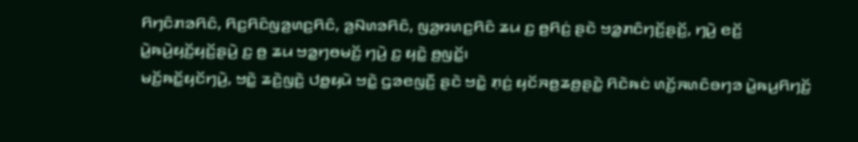ꤖꤚꤢꤨꤊꤤꤖꤢꤨ, ꤖꤢ꤬ꤖꤢꤨꤜꤤ꤬ꤛꤢ꤬ꤖꤢꤨ, ꤤ꤬ꤡꤛꤤꤖꤢꤨ, ꤜꤤ꤬ꤙꤛꤢ꤬ꤖꤢꤨ ꤘꤣ ꤢ꤬ ꤥ꤬ꤖꤢꤦ꤬ ꤔꤢꤧ ꤠꤤ꤭ꤊꤢꤨꤚꤢꤩ꤬ꤔꤢꤩ꤬, ꤚꤣꤧ꤬ ꤕꤢꤩ꤬ ꤣꤧ꤭ꤒꤣꤧ꤬ꤟꤢꤩ꤬ꤟꤢꤩ꤬ꤔꤣꤧ꤬ ꤢ꤬ ꤥ꤬ ꤘꤣ ꤠꤤ꤭ꤚꤥꤗꤢꤩ꤬ ꤚꤣꤧ꤬ ꤢ꤬ ꤟꤢꤧ꤭ ꤥ꤬ꤜꤢꤩ꤭꤯
ꤗꤢꤩ꤬ꤒꤢꤩ꤭ꤟꤢꤩꤚꤣꤧ꤬, ꤠꤢꤧ꤭ ꤘꤢꤧ꤬ꤜꤢꤧ꤬ ꤓꤥ꤭ꤟꤣꤧ ꤠꤢꤧ꤭ ꤞꤤꤕꤜꤢꤪ꤬ ꤔꤢꤧ ꤠꤢꤧ꤭ ꤊ꤫ꤢꤦ꤬ ꤟꤢꤩꤏꤥ꤬ꤘꤥ꤬ꤔꤢꤧ꤭ ꤖꤢꤧꤒꤢꤦ ꤛꤢꤩ꤬ꤏꤛꤢꤨꤋꤚꤤ ꤣꤧ꤭ꤒꤣ꤬ꤖꤚꤢꤩ꤬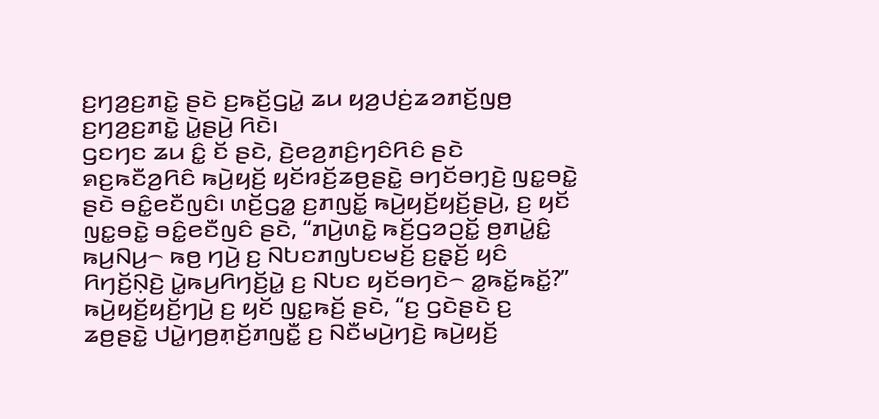ꤢ꤬ꤚꤤ꤬ꤢ꤬ꤊꤢꤧ꤭ ꤔꤢꤧ ꤢ꤬ꤒꤢꤩ꤬ꤞꤣꤧ꤭ ꤘꤣ ꤟꤤ꤬ꤓꤢꤦ꤬ꤘꤤꤊꤢꤩ꤬ꤜꤥ꤬ ꤢ꤬ꤚꤤ꤬ꤢ꤬ꤊꤢꤧ꤭ ꤣꤧ꤭ꤔꤣꤧ꤬ ꤖꤢꤧ꤯
ꤞꤢꤚꤢ ꤘꤣ ꤢꤨ꤭ ꤢꤩ ꤔꤢꤧ, ꤢꤧ꤬ꤕꤤ꤬ꤊꤢꤨ꤬ꤚꤢꤨꤖꤢꤨ ꤔꤢꤧ ꤎꤢ꤬ꤒꤢꤪꤤ꤬ꤖꤢꤨ ꤒꤣꤧ꤬ꤟꤢꤩ꤬ ꤟꤢꤩꤙꤢꤩ꤬ꤘꤥ꤬ꤔꤢꤧ꤭ ꤋꤚꤢꤩꤋꤚ꤫ꤢꤧ꤬ ꤜꤢ꤭ꤋꤢꤧ꤭ ꤔꤢꤧ ꤋꤢꤨ꤭ꤕꤢꤪꤜꤢꤨ꤯ ꤛꤢꤩ꤬ꤞꤤ꤭ ꤢ꤬ꤊꤜꤢꤩ꤭ ꤒꤣꤧ꤬ꤟꤢꤩ꤬ꤟꤢꤩ꤬ꤔꤣꤧ꤬, ꤢ꤬ ꤟꤢꤩ ꤜꤢ꤭ꤋꤢꤧ꤭ ꤋꤢꤨ꤭ꤕꤢꤪꤜꤢꤨ ꤔꤢꤧ, “ꤊꤣꤧ꤬ꤛꤢꤧ꤭ ꤒꤢꤩ꤬ꤞꤤꤑꤢꤩ꤭ ꤥ꤬ꤊꤣꤧ꤭ꤢꤨ꤭ ꤒꤣ꤬ꤡꤣ꤬꤮ ꤒꤥ꤬ ꤚꤣꤧ꤬ ꤢ꤬ ꤡꤝꤢꤊꤜꤝꤢꤗꤢꤩ꤬ ꤢ꤬ꤔ꤫ꤢꤩ꤬ ꤟꤢꤨ ꤖꤚꤢꤩ꤬ꤡ꤫ꤢꤧ꤬ ꤣꤧ꤭ꤒꤣ꤬ꤖꤚꤢꤩ꤬ꤣꤧ꤭ ꤢ꤬ ꤡꤝꤢ ꤟꤢꤩꤋꤚꤢꤧ꤮ ꤤ꤭ꤒꤢꤩ꤭ꤒꤢꤩ꤭?” ꤒꤣꤧ꤬ꤟꤢꤩ꤬ꤟꤢꤩ꤬ꤚꤣꤧ꤬ ꤢ꤬ ꤟꤢꤩ ꤜꤢ꤭ꤒꤢꤩ꤬ ꤔꤢꤧ, “ꤢ꤬ ꤞꤢꤧꤔꤢꤧ ꤢ꤬ ꤘꤥ꤬ꤔꤢꤧ꤭ ꤓꤣꤧ꤭ꤚꤥ꤬ꤊ꤫ꤢꤩ꤬ꤊꤜꤢꤪ꤭ ꤢ꤬ ꤡꤢꤪꤗꤣꤧ꤬ꤚꤢꤧ꤬ ꤒꤣꤧ꤬ꤟꤢꤩ꤬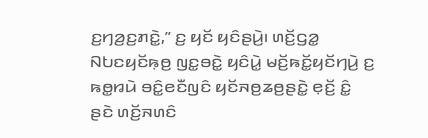ꤢ꤬ꤚꤤ꤬ꤢ꤬ꤊꤢꤧ꤭,” ꤢ꤬ ꤟꤢꤩ ꤟꤢꤨꤔꤣꤧ꤬꤯ ꤛꤢꤩ꤬ꤞꤤ꤭ ꤡꤝꤢꤟꤢꤩꤒ꤫ꤥ꤬ ꤜꤢ꤭ꤋꤢꤧ꤭ ꤟꤢꤨꤣꤧ꤭ ꤗꤢꤩ꤬ꤒꤢꤩ꤭ꤟꤢꤩꤚꤣꤧ꤬ ꤢ꤬ ꤒꤥ꤭ꤙꤣꤧ ꤋꤢꤨ꤭ꤕꤢꤪꤜꤢꤨ ꤟꤢꤩꤏꤥ꤬ꤘꤥ꤬ꤔꤢꤧ꤭ ꤕ꤫ꤢꤩ꤬ ꤢꤨ꤭ ꤔꤢꤧ ꤛꤢꤩ꤬ꤏꤛꤢꤨ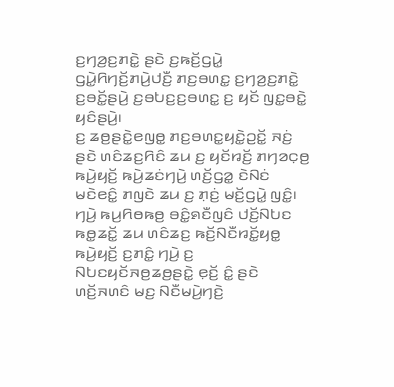ꤢ꤬ꤚꤤ꤬ꤢ꤬ꤊꤢꤧ꤭ ꤔꤢꤧ ꤢ꤬ꤒꤢꤩ꤬ꤞꤣꤧ꤭ ꤞꤣꤧ꤭ꤖꤚꤢꤩ꤬ꤊꤣꤧ꤬ꤓꤢꤪ꤬ ꤊꤢ꤬ꤋꤛꤢ꤭ ꤢ꤬ꤚꤤ꤬ꤢ꤬ꤊꤢꤧ꤭ ꤢ꤬ꤋꤢꤩ꤭ꤔꤣꤧ꤬ ꤢ꤬ꤋꤝꤢ꤬ꤢ꤬ꤋꤛꤢ꤭ ꤢ꤬ ꤟꤢꤩ ꤜꤢ꤭ꤋꤢꤧ꤭ ꤟꤢꤨꤔꤣꤧ꤬꤯
ꤢ꤬ ꤘꤥ꤬ꤔꤢꤧ꤭ꤕꤜꤥ꤭ ꤊꤢ꤬ꤋꤛꤢ꤭ꤟꤢꤧ꤭ꤑꤢꤩ꤭ ꤏꤢꤦ꤬ ꤔꤢꤧ ꤛꤢꤨꤘꤢ꤬ꤖꤢꤨ ꤘꤣ ꤢ꤬ ꤟꤢꤩꤙꤢꤩ꤬ ꤊꤚꤤꤍ꤫ꤥ꤬ ꤒꤣꤧ꤬ꤟꤢꤩ꤬ ꤒꤣꤧ꤬ꤘꤢꤦꤚꤣꤧ꤬ ꤛꤢꤩ꤬ꤞꤤ꤭ ꤢꤧꤡꤢꤦ ꤗꤢꤧꤕꤢꤨ꤭ ꤊꤜꤢꤧ ꤘꤣ ꤢ꤬ ꤊ꤫ꤢꤦ꤬ ꤗꤢꤩ꤬ꤞꤣꤧ꤭ ꤜꤢꤨ꤭꤯
ꤚꤣꤧ꤬ ꤒꤣ꤬ꤖꤥꤒꤥ꤬ ꤋꤢꤨ꤭ꤎꤢꤪꤜꤢꤨ ꤓꤢꤩ꤬ꤡꤝꤢ ꤒꤥ꤭ꤘꤢꤩ꤭ ꤘꤣ ꤛꤢꤨꤘꤢ꤬ ꤒꤢꤩ꤬ꤡꤢꤪꤙꤢꤩ꤭ꤟꤥ꤭ ꤒꤣꤧ꤬ꤟꤢꤩ꤬ ꤢ꤬ꤊꤢꤨ꤭ ꤚꤣꤧ꤬ ꤢ꤬ ꤡꤝꤢꤟꤢꤩꤏꤥ꤬ꤘꤥ꤬ꤔꤢꤧ꤭ ꤕ꤫ꤢꤩ꤬ ꤢꤨ꤭ ꤔꤢꤧ ꤛꤢꤩ꤬ꤏꤛꤢꤨ ꤗꤢ꤬ ꤡꤢꤪꤗꤣꤧ꤬ꤚꤢꤧ꤬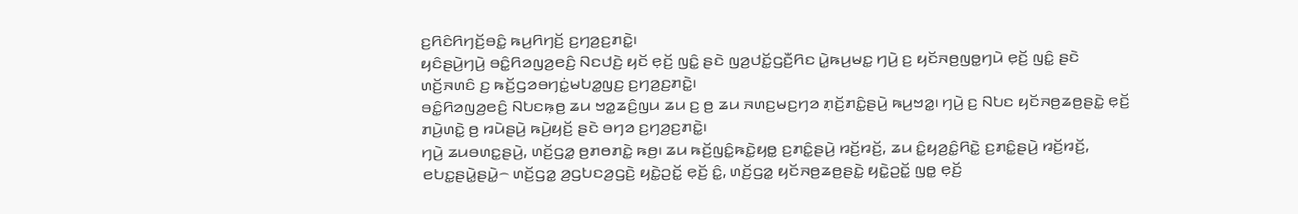ꤢ꤬ꤖꤢꤨꤖꤚꤢꤩ꤬ꤋꤢꤨ꤭ ꤒꤣ꤬ꤖꤚꤢꤩ꤬ ꤢ꤬ꤚꤤ꤬ꤢ꤬ꤊꤢꤧ꤭꤯
ꤟꤢꤨꤔꤣꤧ꤬ꤚꤣꤧ꤬ ꤋꤢꤨ꤭ꤖꤤꤜꤤ꤬ꤕꤢꤨ꤬ ꤡꤢꤓꤢꤧ꤬ ꤟꤢꤩ ꤕ꤫ꤢꤩ꤬ ꤜꤢꤨ꤭ ꤔꤢꤧ ꤜꤤ꤬ꤓꤢꤩ꤭ꤞꤢꤪ꤬ꤖꤢ ꤣꤧ꤭ꤒꤣ꤬ꤗꤢ꤭ ꤚꤣꤧ꤬ ꤢ꤬ ꤟꤢꤩꤏꤥ꤬ꤜꤥ꤭ꤚꤣꤧ ꤕ꤫ꤢꤩ꤬ ꤜꤢꤨ꤭ ꤔꤢꤧ ꤛꤢꤩ꤬ꤏꤛꤢꤨ ꤢ꤬ ꤒꤢꤩ꤬ꤞꤤꤋꤚꤢꤦ꤭ꤗꤝꤤ꤭ꤜꤢ꤬ ꤢ꤬ꤚꤤ꤬ꤢ꤬ꤊꤢꤧ꤭꤯
ꤋꤢꤨ꤭ꤖꤤꤜꤤ꤬ꤕꤢꤨ꤬ ꤡꤝꤢꤒ꤫ꤥ꤬ ꤘꤣ ꤠꤤ꤭ꤘꤢꤨ꤬ꤜꤣ ꤘꤣ ꤢ꤬ ꤥ꤬ ꤘꤣ ꤏꤛꤢ꤬ꤗꤢ꤬ꤚꤤ ꤊ꤫ꤢꤩ꤬ꤊꤢꤨ꤭ꤔꤣꤧ꤬ ꤒꤣ꤬ꤠꤤ꤭꤯ ꤚꤣꤧ꤬ ꤢ꤬ ꤡꤝꤢ ꤟꤢꤩꤏꤥ꤬ꤘꤥ꤬ꤔꤢꤧ꤭ ꤕ꤫ꤢꤩ꤬ ꤊꤣꤧ꤬ꤛꤢꤧ꤭ ꤥ꤬ ꤙꤣꤧꤔꤣꤧ꤬ ꤒꤣꤧ꤬ꤟꤢꤩ꤬ ꤔꤢꤧ ꤋꤚꤤ ꤢ꤬ꤚꤤ꤬ꤢ꤬ꤊꤢꤧ꤭꤯
ꤚꤣꤧ꤬ ꤘꤣꤋꤛꤢ꤭ꤔꤣꤧ꤬, ꤛꤢꤩ꤬ꤞꤤ꤭ ꤥ꤬ꤊꤥꤊꤢꤧ꤭ ꤒꤥ꤬꤯ ꤘꤣ ꤒꤢꤩ꤬ꤜꤢꤨ꤭ꤒꤢꤧ꤭ꤟꤥ꤭ ꤢ꤬ꤊꤢꤨ꤭ꤔꤣꤧ꤬ ꤙꤢꤩ꤬ꤙꤢꤩ꤬, ꤘꤣ ꤢꤨ꤭ꤟꤤ꤬ꤢꤨ꤭ꤖꤢꤧ꤭ ꤢ꤬ꤊꤢꤨ꤭ꤔꤣꤧ꤬ ꤙꤢꤩ꤬ꤙꤢꤩ꤬, ꤕꤝꤢ꤭ꤔꤣꤧ꤭ꤔꤣꤧ꤭꤮ ꤛꤢꤩ꤬ꤞꤤ꤭ ꤤ꤬ꤞꤝꤢꤤ꤬ꤞꤢꤧ꤬ ꤟꤢꤧ꤭ꤑꤢꤩ꤭ ꤕ꤫ꤢꤩ꤬ ꤢꤨ꤭, ꤛꤢꤩ꤬ꤞꤤ꤭ ꤟꤢꤩꤏꤥ꤬ꤘꤥ꤬ꤔꤢꤧ꤭ ꤟꤢꤧ꤭ꤑꤢꤩ꤭ ꤜꤥ꤭ ꤕ꤫ꤢꤩ꤬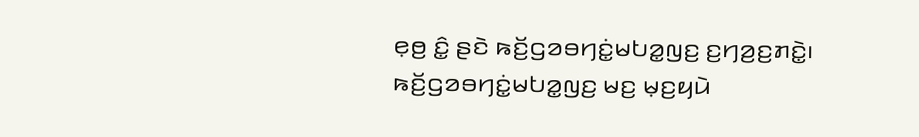ꤕ꤫ꤥ꤬ ꤢꤨ꤭ ꤔꤢꤧ ꤒꤢꤩ꤬ꤞꤤꤋꤚꤢꤦ꤭ꤗꤝꤤ꤭ꤜꤢ꤬ ꤢ꤬ꤚꤤ꤬ꤢ꤬ꤊꤢꤧ꤭꤯ ꤒꤢꤩ꤬ꤞꤤꤋꤚꤢꤦ꤭ꤗꤝꤤ꤭ꤜꤢ꤬ ꤗꤢ꤬ ꤗ꤫ꤢ꤬ꤟꤣꤧ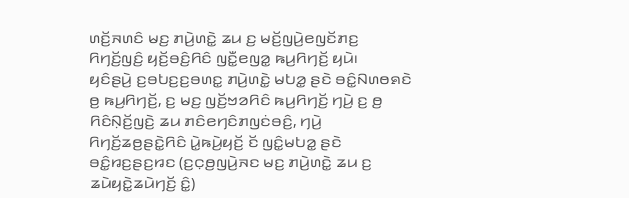ꤛꤢꤩ꤬ꤏꤛꤢꤨ ꤗꤢ꤬ ꤊꤣꤧ꤬ꤛꤢꤧ꤭ ꤘꤣ ꤢ꤬ ꤗꤢꤩ꤬ꤜꤣꤧ꤬ꤕꤜꤢꤩꤊꤢ꤬ ꤖꤚꤢꤩ꤬ꤜꤢꤨ꤬ ꤟꤢꤩ꤬ꤋꤢꤨ꤬ꤖꤢꤨ ꤜꤢꤪ꤭ꤕꤜꤤ꤭ ꤒꤣ꤬ꤖꤚꤢꤩ꤬ ꤟꤣꤧ꤯
ꤟꤢꤨꤔꤣꤧ꤬ ꤢ꤬ꤋꤝꤢ꤬ꤢ꤬ꤋꤛꤢ꤭ ꤊꤣꤧ꤬ꤛꤢꤧ꤭ ꤗꤝꤤ꤭ ꤔꤢꤧ ꤋꤢꤨ꤭ꤡꤛꤥꤎꤢꤧ ꤥ꤬ ꤒꤣ꤬ꤖꤚꤢꤩ꤬, ꤢ꤬ ꤗꤢ꤬ ꤜꤢꤩ꤬ꤠꤤꤖꤢꤨ ꤒꤣ꤬ꤖꤚꤢꤩ꤬ ꤚꤣꤧ꤬ ꤢ꤬ ꤥ꤬ ꤖꤢꤨꤡ꤫ꤢꤩ꤬ꤜꤢꤧ꤬ ꤘꤣ ꤊꤢꤨꤕꤚꤢꤨꤊꤜꤢꤦꤋꤢꤨ꤬, ꤚꤣꤧ꤬ ꤖꤚꤢꤩ꤬ꤘꤥ꤬ꤔꤢꤧ꤭ꤖꤢꤨ ꤣꤧ꤭ꤒꤣꤧ꤬ꤟꤢꤩ꤬ ꤢꤩ ꤜꤢꤨ꤭ꤗꤝꤤ꤭ ꤔꤢꤧ ꤋꤢꤨ꤭ꤙꤢ꤬ꤔꤢ꤬ꤙꤢ (ꤢ꤬ꤍ꤫ꤥ꤬ꤜꤣꤧ꤬ꤏꤢ ꤗꤢ꤬ ꤊꤣꤧ꤬ꤛꤢꤧ꤭ ꤘꤣ ꤢ꤬ ꤘꤣꤧꤟꤢꤧ꤭ꤘꤣꤧꤚꤢꤩ꤬ ꤢꤨ꤭)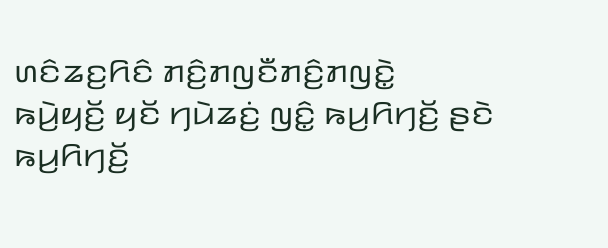ꤛꤢꤨꤘꤢ꤬ꤖꤢꤨ ꤊꤢꤨ꤬ꤊꤜꤢꤪꤊꤢꤨ꤬ꤊꤜꤢꤧ꤭ ꤒꤣꤧ꤬ꤟꤢꤩ꤬ ꤟꤢꤩ ꤚꤣꤧꤘꤢꤦ꤬ ꤜꤢꤨ꤭ ꤒꤣ꤬ꤖꤚꤢꤩ꤬ ꤔꤢꤧ ꤒꤣ꤬ꤖꤚꤢꤩ꤬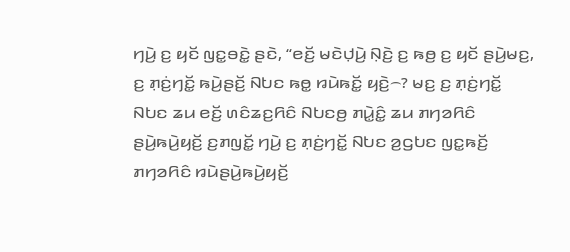ꤚꤣꤧ꤬ ꤢ꤬ ꤟꤢꤩ ꤜꤢ꤭ꤋꤢꤧ꤭ ꤔꤢꤧ, “ꤕꤢꤩ꤬ ꤗꤢꤧꤓ꤫ꤣꤧ꤬ ꤡ꤫ꤢꤧ꤬ ꤢ꤬ ꤒꤥ꤬ ꤢ꤬ ꤟꤢꤩ ꤔꤣꤧ꤬ꤗꤢ꤬, ꤢ꤬ ꤊ꤫ꤢꤦ꤬ꤚꤢꤩ꤭ ꤒꤣꤧ꤬ꤔꤢꤩ꤬ ꤡꤝꤢ ꤒꤥ꤭ ꤙꤣꤧꤒꤢꤩ꤭ ꤟꤢꤧ꤬꤮? ꤗꤢ꤬ ꤢ꤬ ꤊ꤫ꤢꤦ꤬ꤚꤢꤩ꤭ ꤡꤝꤢ ꤘꤣ ꤕꤢꤩ꤬ ꤛꤢꤨꤘꤢ꤬ꤖꤢꤨ ꤡꤝꤢꤥ꤬ ꤊꤣꤧ꤭ꤢꤨ꤭ ꤘꤣ ꤊꤚꤤꤖꤢꤨ ꤔꤣꤧ꤬ꤒꤣꤧ꤬ꤟꤢꤩ꤬ ꤢ꤬ꤊꤜꤢꤩ꤭ ꤚꤣꤧ꤬ ꤢ꤬ ꤊ꤫ꤢꤦ꤬ꤚꤢꤩ꤭ ꤡꤝꤢ ꤤ꤬ꤞꤝꤢ ꤜꤢ꤭ꤒꤢꤩ꤬ ꤊꤚꤤꤖꤢꤨ ꤙꤣꤧꤔꤣꤧ꤬ꤒꤣꤧ꤬ꤟꤢꤩ꤬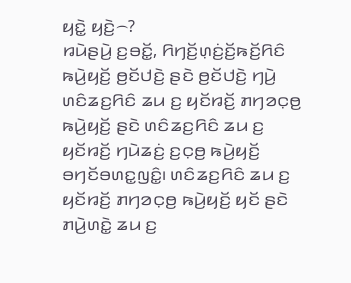ꤟꤢꤧ꤭ ꤟꤢꤧ꤬꤮?
ꤙꤣꤧꤔꤣꤧ꤬ ꤢ꤬ꤋꤢꤩ꤭, ꤖꤚꤢꤩ꤬ꤛ꤫ꤢꤦ꤬ꤢꤩ꤬ꤒꤢꤩ꤬ꤖꤢꤨ ꤒꤣꤧ꤬ꤟꤢꤩ꤬ ꤥ꤬ꤢꤩꤓꤢꤧ꤬ ꤔꤢꤧ ꤥ꤬ꤢꤩꤓꤢꤧ꤬ ꤚꤣꤧ꤬ ꤛꤢꤨꤘꤢ꤬ꤖꤢꤨ ꤘꤣ ꤢ꤬ ꤟꤢꤩꤙꤢꤩ꤬ ꤊꤚꤤꤍ꤫ꤥ꤬ ꤒꤣꤧ꤬ꤟꤢꤩ꤬ ꤔꤢꤧ ꤛꤢꤨꤘꤢ꤬ꤖꤢꤨ ꤘꤣ ꤢ꤬ ꤟꤢꤩꤙꤢꤩ꤬ ꤚꤣꤧꤘꤢꤦ꤬ ꤢ꤬ꤍ꤫ꤥ꤬ ꤒꤣꤧ꤬ꤟꤢꤩ꤬ ꤋꤚꤢꤩꤋꤛꤢ꤭ꤜꤢꤨ꤭꤯ ꤛꤢꤨꤘꤢ꤬ꤖꤢꤨ ꤘꤣ ꤢ꤬ ꤟꤢꤩꤙꤢꤩ꤬ ꤊꤚꤤꤍ꤫ꤥ꤬ ꤒꤣꤧ꤬ꤟꤢꤩ꤬ ꤟꤢꤩ ꤔꤢꤧ ꤊꤣꤧ꤬ꤛꤢꤧ꤭ ꤘꤣ ꤢ꤬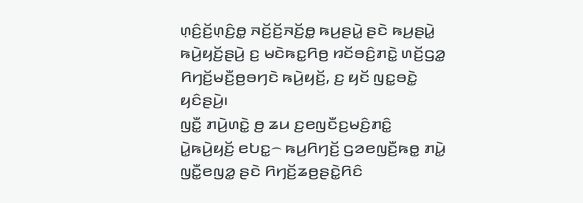ꤛ꤫ꤢꤨ꤬ꤢꤩ꤬ꤛ꤫ꤢꤨ꤬ꤥ꤭ ꤏꤢꤩ꤬ꤢꤩ꤬ꤏꤢꤩ꤬ꤥ꤭ ꤒꤣ꤬ꤔꤣꤧ꤭ ꤔꤢꤧ ꤒꤣ꤬ꤔꤣꤧ꤭ ꤒꤣꤧ꤬ꤟꤢꤩ꤬ꤔꤣꤧ꤬ ꤢ꤬ ꤗꤢꤧꤒꤢ꤭ꤖꤥ꤬ ꤙꤢꤩꤋꤢꤨ꤬ꤊꤢꤧ꤭ ꤛꤢꤩ꤬ꤞꤤ꤭ ꤖꤚꤢꤩ꤬ꤗꤢꤪ꤬ꤥ꤬ꤋꤚꤢꤧ ꤒꤣꤧ꤬ꤟꤢꤩ꤬, ꤢ꤬ ꤟꤢꤩ ꤜꤢ꤭ꤋꤢꤧ꤭ ꤟꤢꤨꤔꤣꤧ꤬꤯
ꤜꤢꤪ꤭ ꤊꤣꤧ꤬ꤛꤢꤧ꤭ ꤥ꤬ ꤘꤣ ꤢ꤬ꤕꤜꤢꤪꤢ꤬ꤗꤢꤨ꤬ꤊꤢꤨ꤭ ꤣꤧ꤭ꤒꤣꤧ꤬ꤟꤢꤩ꤬ ꤕꤝꤢ꤭꤮ ꤒꤣ꤬ꤖꤚꤢꤩ꤬ ꤞꤤꤕꤜꤢꤪ꤬ꤒꤥ꤭ ꤊꤣꤧ꤭ ꤜꤢꤪ꤭ꤕꤜꤤ꤭ ꤔꤢꤧ ꤖꤚꤢꤩ꤬ꤘꤥ꤬ꤔꤢꤧ꤭ꤖꤢꤨ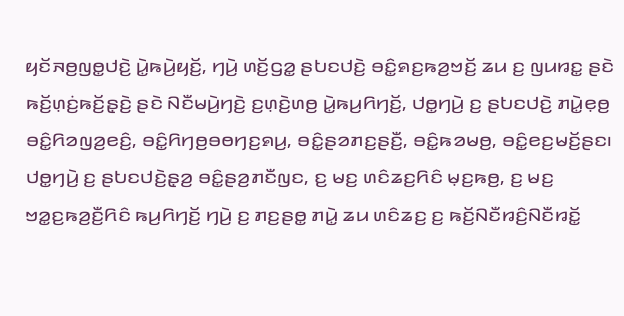ꤟꤢꤩꤏꤥ꤬ꤜꤥ꤭ꤓꤢꤧ꤬ ꤣꤧ꤭ꤒꤣꤧ꤬ꤟꤢꤩ꤬, ꤚꤣꤧ꤬ ꤛꤢꤩ꤬ꤞꤤ꤭ ꤔꤝꤢꤓꤢꤧ꤬ ꤋꤢꤨ꤭ꤎꤢ꤬ꤒꤤ꤬ꤠꤢꤩ꤬ ꤘꤣ ꤢ꤬ ꤜꤣꤙꤢ꤭ ꤔꤢꤧ ꤒꤢꤩ꤬ꤛ꤫ꤢꤦ꤬ꤒꤢꤩ꤬ꤔ꤫ꤢꤧ꤬ ꤔꤢꤧ ꤡꤢꤪꤗꤣꤧ꤬ꤚꤢꤧ꤬ ꤢ꤬ꤛ꤫ꤢꤧ꤬ꤛꤥ꤬ ꤣꤧ꤭ꤒꤣ꤬ꤖꤚꤢꤩ꤬, ꤓꤥ꤭ꤚꤣꤧ꤬ ꤢ꤬ ꤔꤝꤢꤓꤢꤧ꤬ ꤊꤣꤧ꤭ꤕ꤫ꤥ꤬ ꤋꤢꤨ꤭ꤖꤤꤜꤤ꤬ꤕꤢꤨ꤬, ꤋꤢꤨ꤭ꤖꤚꤥ꤬ꤋꤥꤚꤢ꤬ꤎꤣ꤬, ꤋꤢꤨ꤭ꤔꤤꤊꤢ꤬ꤔꤢꤪ꤬, ꤋꤢꤨ꤭ꤒꤤꤗꤥ꤬, ꤋꤢꤨ꤭ꤕꤢ꤬ꤗꤢꤩ꤬ꤔꤢ꤯ ꤓꤥ꤭ꤚꤣꤧ꤬ ꤢ꤬ ꤔꤝꤢꤓꤢꤧ꤬ꤔ꤫ꤤ꤬ ꤋꤢꤨ꤭ꤔꤤ꤬ꤊꤢꤪꤜꤢ, ꤢ꤬ ꤗꤢ꤬ ꤛꤢꤨꤘꤢ꤬ꤖꤢꤨ ꤗ꤫ꤢ꤬ꤒꤥ꤬, ꤢ꤬ ꤗꤢ꤬ ꤠꤤ꤭ꤢ꤬ꤒꤤ꤬ꤢꤪ꤬ꤖꤢꤨ ꤒꤣ꤬ꤖꤚꤢꤩ꤬ ꤚꤣꤧ꤬ ꤢ꤬ ꤊꤢ꤬ꤔꤥ꤭ ꤊꤣꤧ꤭ ꤘꤣ ꤛꤢꤨꤘꤢ꤬ ꤢ꤬ ꤒꤢꤩ꤬ꤡꤢꤪꤙꤢꤨ꤬ꤡꤢꤪꤙꤢꤩ꤭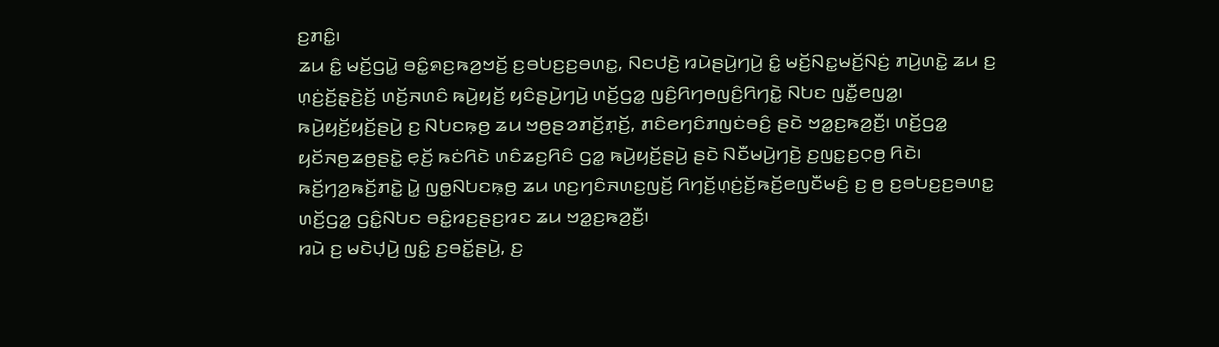ꤢ꤬ꤊꤢꤨ꤭꤯
ꤘꤣ ꤢꤨ꤭ ꤗꤢꤩ꤬ꤞꤣꤧ꤭ ꤋꤢꤨ꤭ꤎꤢ꤬ꤒꤤ꤬ꤠꤢꤩ꤬ ꤢ꤬ꤋꤝꤢ꤬ꤢ꤬ꤋꤛꤢ꤭, ꤡꤢꤓꤢꤧ꤬ ꤙꤣꤧꤔꤣꤧ꤬ꤚꤣꤧ꤬ ꤢꤨ꤭ ꤗꤢꤩ꤬ꤡꤢ꤭ꤗꤢꤩ꤬ꤡꤢꤦ꤬ ꤊꤣꤧ꤬ꤛꤢꤧ꤭ ꤘꤣ ꤢ꤬ ꤛ꤫ꤢꤦ꤬ꤢꤩ꤬ꤔ꤫ꤢꤧ꤬ꤢꤩ꤬ ꤛꤢꤩ꤬ꤏꤛꤢꤨ ꤒꤣꤧ꤬ꤟꤢꤩ꤬ ꤟꤢꤨꤔꤣꤧ꤬ꤚꤣꤧ꤬ ꤛꤢꤩ꤬ꤞꤤ꤭ ꤜꤢꤨ꤬ꤖꤚꤥꤜꤢꤨ꤬ꤖꤚꤢꤧ꤭ ꤡꤝꤢ ꤜꤢꤪ꤭ꤕꤜꤤ꤭꤯ ꤒꤣꤧ꤬ꤟꤢꤩ꤬ꤟꤢꤩ꤬ꤔꤣꤧ꤬ ꤢ꤬ ꤡꤝꤢꤒ꤫ꤥ꤬ ꤘꤣ ꤠꤥ꤬ꤔꤤꤊꤢꤩ꤬ꤊ꤫ꤢꤩ꤬, ꤊꤢꤨꤕꤚꤢꤨꤊꤜꤢꤦꤋꤢꤨ꤬ ꤔꤢꤧ ꤠꤤ꤭ꤢ꤬ꤒꤤ꤬ꤢꤪ꤬꤯ ꤛꤢꤩ꤬ꤞꤤ꤭ ꤟꤢꤩꤏꤥ꤬ꤘꤥ꤬ꤔꤢꤧ꤭ ꤕ꤫ꤢꤩ꤬ ꤒꤢꤦꤖꤢꤧ ꤛꤢꤨꤘꤢ꤬ꤖꤢꤨ ꤞꤤ꤭ ꤒꤣꤧ꤬ꤟꤢꤩ꤬ꤔꤣꤧ꤬ ꤔꤢꤧ ꤡꤢꤪꤗꤣꤧ꤬ꤚꤢꤧ꤬ ꤢ꤬ꤜꤢ꤭ꤢ꤬ꤍ꤫ꤥ꤬ ꤖꤢꤧ꤯
ꤒꤢꤩ꤬ꤚꤤ꤬ꤒꤢꤩ꤬ꤊꤢꤧ꤭ ꤣꤧ꤭ ꤜꤥ꤭ꤡꤝꤢꤒ꤫ꤥ꤬ ꤘꤣ ꤛꤢ꤬ꤚꤢꤨꤏꤛꤢ꤬ꤜꤢꤩ꤬ ꤖꤚꤢꤩ꤬ꤛ꤫ꤢꤦ꤬ꤢꤩ꤬ꤒꤢꤩ꤬ꤕꤜꤢꤪꤗꤢꤨ꤬ ꤢ꤬ ꤥ꤬ ꤢ꤬ꤋꤝꤢ꤬ꤢ꤬ꤋꤛꤢ꤭ ꤛꤢꤩ꤬ꤞꤤ꤭ ꤞꤢꤨ꤭ꤡꤝꤢ ꤋꤢꤨ꤭ꤙꤢ꤬ꤔꤢ꤬ꤙꤢ ꤘꤣ ꤠꤤ꤭ꤢ꤬ꤒꤤ꤬ꤢꤪ꤬꤯
ꤙꤣꤧ ꤢ꤬ ꤗꤢꤧꤓ꤫ꤣꤧ꤬ ꤜꤢꤨ꤭ ꤢ꤬ꤋꤢꤩ꤭ꤔꤣꤧ꤬, ꤢ꤬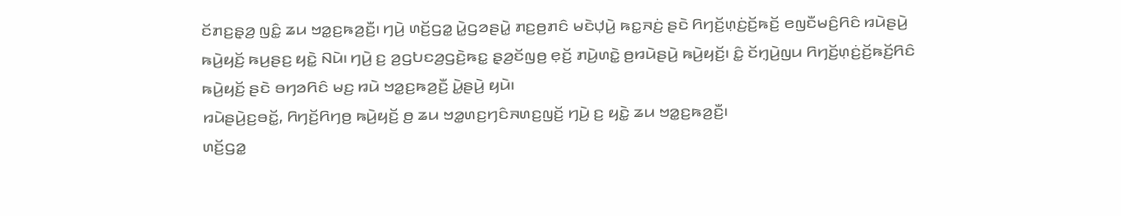ꤢꤩꤊꤢ꤬ꤔ꤫ꤤ꤬ ꤜꤢꤨ꤭ ꤘꤣ ꤠꤤ꤭ꤢ꤬ꤒꤤ꤬ꤢꤪ꤬꤯ ꤚꤣꤧ꤬ ꤛꤢꤩ꤬ꤞꤤ꤭ ꤣꤧ꤭ꤞꤤꤔꤣꤧ꤭ ꤊꤢ꤬ꤥ꤬ꤊꤢꤨ ꤗꤢꤧꤓ꤫ꤣꤧ꤬ ꤒꤢ꤭ꤏꤢꤦ꤬ ꤔꤢꤧ ꤖꤚꤢꤩ꤬ꤛ꤫ꤢꤦ꤬ꤢꤩ꤬ꤒꤢꤩ꤬ ꤕꤜꤢꤪꤗꤢꤨ꤬ꤖꤢꤨ ꤙꤣꤧꤔꤣꤧ꤬ ꤒꤣꤧ꤬ꤟꤢꤩ꤬ ꤒꤣ꤬ꤔꤢ꤬ ꤟꤢꤧ꤭ ꤡꤣꤧ꤯ ꤚꤣꤧ꤬ ꤢ꤬ ꤤ꤬ꤞꤝꤢꤤ꤬ꤞꤢꤧ꤬ꤒꤢ꤭ ꤔ꤫ꤤ꤬ꤢꤩꤜꤥ꤬ ꤕ꤫ꤢꤩ꤬ ꤊꤣꤧ꤬ꤛꤢꤧ꤭ ꤥ꤬ꤙꤣꤧꤔꤣꤧ꤬ ꤒꤣꤧ꤬ꤟꤢꤩ꤬꤯ ꤢꤨ꤭ ꤢꤩꤚ꤫ꤣꤧ꤬ꤜꤣ ꤖꤚꤢꤩ꤬ꤛ꤫ꤢꤦ꤬ꤢꤩ꤬ꤒꤢꤩ꤬ꤖꤢꤨ ꤒꤣꤧ꤬ꤟꤢꤩ꤬ ꤔꤢꤧ ꤋꤚꤤꤖꤢꤨ ꤗꤢ꤬ ꤙꤣꤧ ꤠꤤ꤭ꤢ꤬ꤒꤤ꤬ꤢꤪ꤬ ꤣꤧ꤭ꤔꤣꤧ꤬ ꤟꤣꤧ꤯
ꤙꤣꤧꤔꤣꤧ꤬ꤢ꤬ꤋꤢꤩ꤭, ꤖꤚꤢꤩ꤬ꤖꤚꤥ꤬ ꤒꤣꤧ꤬ꤟꤢꤩ꤬ ꤥ꤬ ꤘꤣ ꤠꤤ꤭ꤛꤢ꤬ꤚꤢꤨꤏꤛꤢ꤬ꤜꤢꤩ꤬ ꤚꤣꤧ꤬ ꤢ꤬ ꤟꤢꤧ꤭ ꤘꤣ ꤠꤤ꤭ꤢ꤬ꤒꤤ꤬ꤢꤪ꤬꤯
ꤛꤢꤩ꤬ꤞꤤ꤭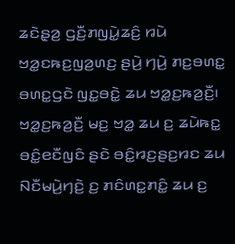ꤘꤢꤧꤔ꤫ꤤ꤬ ꤞꤢꤪ꤬ꤊꤜꤣꤧ꤭ꤘꤢꤨ꤬ ꤙꤣꤧ ꤠꤤ꤭ꤢꤒꤢ꤬ꤜꤤ꤬ꤛꤢ꤬ ꤔꤣꤧ꤬ ꤚꤣꤧ꤬ ꤊꤢ꤬ꤋꤛꤢ꤭ ꤋꤛꤢ꤭ꤞꤢꤧ ꤜꤢ꤭ꤋꤢꤧ꤭ ꤘꤣ ꤠꤤ꤭ꤢ꤬ꤒꤤ꤬ꤢꤪ꤬꤯ ꤠꤤ꤭ꤢ꤬ꤒꤤ꤬ꤢꤪ꤬ ꤗꤢ꤬ ꤠꤤ꤭ ꤘꤣ ꤢ꤬ ꤘꤣꤧꤒꤢ꤭ ꤋꤢꤨ꤭ꤕꤢꤪꤜꤢꤨ ꤔꤢꤧ ꤋꤢꤨ꤭ꤙꤢ꤬ꤔꤢ꤬ꤙꤢ ꤘꤣ ꤡꤢꤪꤗꤣꤧ꤬ꤚꤢꤧ꤬ ꤢ꤬ ꤊꤢꤨꤛꤢ꤭ꤊꤢꤨ꤭ ꤘꤣ ꤢ꤬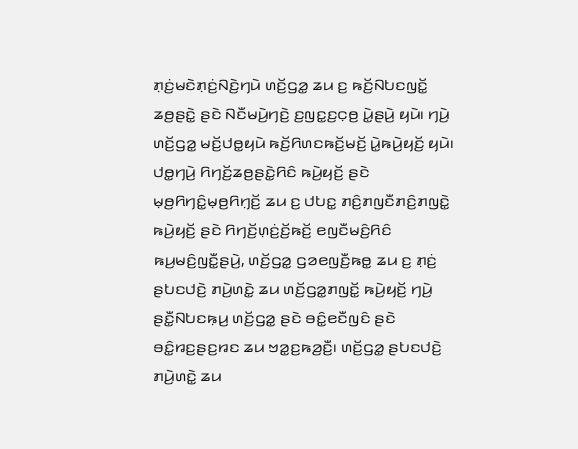ꤊ꤫ꤢꤦ꤬ꤗꤢꤧꤊ꤫ꤢꤦ꤬ꤡꤢꤧ꤬ꤚꤣꤧ ꤛꤢꤩ꤬ꤞꤤ꤭ ꤘꤣ ꤢ꤬ ꤒꤢꤩ꤬ꤡꤝꤢꤜꤢꤩ꤭ ꤘꤥ꤬ꤔꤢꤧ꤭ ꤔꤢꤧ ꤡꤢꤪꤗꤣꤧ꤬ꤚꤢꤧ꤬ ꤢ꤬ꤜꤢ꤭ꤢ꤬ꤍ꤫ꤥ꤬ ꤣꤧ꤭ꤔꤣꤧ꤬ ꤟꤣꤧ꤯ ꤚꤣꤧ꤬ ꤛꤢꤩ꤬ꤞꤤ꤭ ꤗꤢꤩ꤬ꤓꤥ꤭ꤟꤣꤧ ꤒꤢꤩ꤬ꤖꤛꤢꤒꤢꤩ꤬ꤗꤢꤩ꤬ ꤣꤧ꤭ꤒꤣꤧ꤬ꤟꤢꤩ꤬ ꤟꤣꤧ꤯
ꤓꤥ꤭ꤚꤣꤧ꤬ ꤖꤚꤢꤩ꤬ꤘꤥ꤬ꤔꤢꤧ꤭ꤖꤢꤨ ꤒꤣꤧ꤬ꤟꤢꤩ꤬ ꤔꤢꤧ ꤗ꤫ꤥ꤬ꤖꤚꤢꤨ꤭ꤗ꤫ꤥ꤬ꤖꤚ꤫ꤢꤩ꤬ ꤘꤣ ꤢ꤬ ꤓꤝꤢ꤭ ꤊꤢꤨ꤬ꤊꤜꤢꤪꤊꤢꤨ꤬ꤊꤜꤢꤧ꤭ ꤒꤣꤧ꤬ꤟꤢꤩ꤬ ꤔꤢꤧ ꤖꤚꤢꤩ꤬ꤛ꤫ꤢꤦ꤬ꤢꤩ꤬ꤒꤢꤩ꤬ ꤕꤜꤢꤪꤗꤢꤨ꤬ꤖꤢꤨ ꤒꤣ꤬ꤗꤢꤨ꤬ꤜꤢꤪ꤭ꤔꤣꤧ꤬, ꤛꤢꤩ꤬ꤞꤤ꤭ ꤞꤤꤕꤜꤢꤪ꤬ꤒꤥ꤭ ꤘꤣ ꤢ꤬ ꤊ꤫ꤢꤦ꤬ ꤔꤝꤢꤓꤢꤧ꤬ ꤊꤣꤧ꤬ꤛꤢꤧ꤭ ꤘꤣ ꤛꤢꤩ꤬ꤞꤤ꤭ꤊꤜꤢꤩ꤭ ꤒꤣꤧ꤬ꤟꤢꤩ꤬ ꤚꤣꤧ꤬ ꤔꤢꤪ꤭ꤡꤝꤢꤒ꤫ꤣ꤬ ꤛꤢꤩ꤬ꤞꤤ꤭ ꤔꤢꤧ ꤋꤢꤨ꤭ꤕꤢꤪꤜꤢꤨ ꤔꤢꤧ ꤋꤢꤨ꤭ꤙꤢ꤬ꤔꤢ꤬ꤙꤢ ꤘꤣ ꤠꤤ꤭ꤢ꤬ꤒꤤ꤬ꤢꤪ꤬꤯ ꤛꤢꤩ꤬ꤞꤤ꤭ ꤔꤝꤢꤓꤢꤧ꤬ ꤊꤣꤧ꤬ꤛꤢꤧ꤭ ꤘꤣ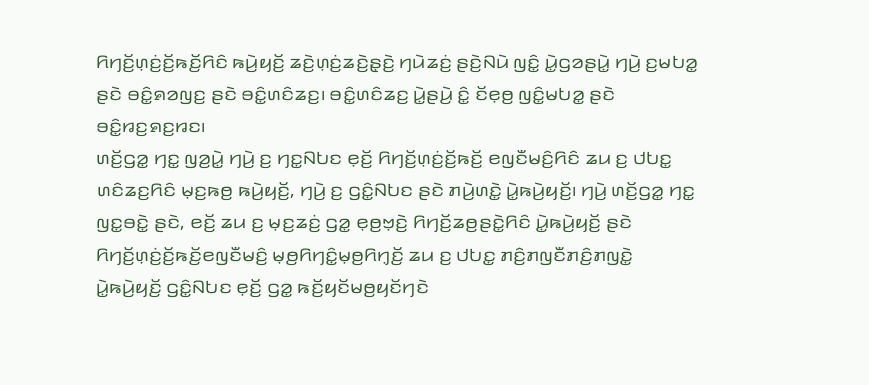ꤖꤚꤢꤩ꤬ꤛ꤫ꤢꤦ꤬ꤢꤩ꤬ꤒꤢꤩ꤬ꤖꤢꤨ ꤒꤣꤧ꤬ꤟꤢꤩ꤬ ꤘꤢꤧ꤬ꤛ꤫ꤢꤦ꤬ꤘꤢꤧ꤬ꤔ꤫ꤢꤧ꤬ ꤚꤣꤧꤘꤢꤦ꤬ ꤔꤢꤧ꤬ꤡꤣꤧ ꤜꤢꤨ꤭ ꤣꤧ꤭ꤞꤤꤔꤣꤧ꤭ ꤚꤣꤧ꤬ ꤢ꤬ꤗꤝꤤ꤭ ꤔꤢꤧ ꤋꤢꤨ꤭ꤎꤤꤜꤢ꤬ ꤔꤢꤧ ꤋꤢꤨ꤭ꤛꤢꤨꤘꤢ꤬꤯ ꤋꤢꤨ꤭ꤛꤢꤨꤘꤢ꤬ ꤣꤧ꤭ꤔꤣꤧ꤬ ꤢꤨ꤭ ꤢꤩꤕ꤫ꤥ꤬ ꤜꤢꤨ꤭ꤗꤝꤤ꤭ ꤔꤢꤧ ꤋꤢꤨ꤭ꤙꤢ꤬ꤎꤢ꤬ꤙꤢ꤯
ꤛꤢꤩ꤬ꤞꤤ꤭ ꤚꤢ꤭ ꤜꤤ꤬ꤣꤧ꤭ ꤚꤣꤧ꤬ ꤢ꤬ ꤚꤢ꤭ꤡꤝꤢ ꤕ꤫ꤢꤩ꤬ ꤖꤚꤢꤩ꤬ꤛ꤫ꤢꤦ꤬ꤢꤩ꤬ꤒꤢꤩ꤬ ꤕꤜꤢꤪꤗꤢꤨ꤬ꤖꤢꤨ ꤘꤣ ꤢ꤬ ꤓꤝꤢ꤭ ꤛꤢꤨꤘꤢ꤬ꤖꤢꤨ ꤗ꤫ꤢ꤬ꤒꤥ꤬ ꤒꤣꤧ꤬ꤟꤢꤩ꤬, ꤚꤣꤧ꤬ ꤢ꤬ ꤞꤢꤨ꤭ꤡꤝꤢ ꤔꤢꤧ ꤊꤣꤧ꤬ꤛꤢꤧ꤭ ꤣꤧ꤭ꤒꤣꤧ꤬ꤟꤢꤩ꤬꤯ ꤚꤣꤧ꤬ ꤛꤢꤩ꤬ꤞꤤ꤭ ꤚꤢ꤭ ꤜꤢ꤭ꤋꤢꤧ꤭ ꤔꤢꤧ, ꤕꤢꤩ꤬ ꤘꤣ ꤢ꤬ ꤗ꤫ꤢ꤬ꤘꤢꤦ꤬ ꤞꤤ꤭ ꤕ꤫ꤥ꤬ꤠ꤫ꤢꤧ꤬ ꤖꤚꤢꤩ꤬ꤘꤥ꤬ꤔꤢꤧ꤭ꤖꤢꤨ ꤣꤧ꤭ꤒꤣꤧ꤬ꤟꤢꤩ꤬ ꤔꤢꤧ ꤖꤚꤢꤩ꤬ꤛ꤫ꤢꤦ꤬ꤢꤩ꤬ꤒꤢꤩ꤬ꤕꤜꤢꤪꤗꤢꤨ꤬ ꤗ꤫ꤥ꤬ꤖꤚꤢꤨ꤭ꤗ꤫ꤥ꤬ꤖꤚ꤫ꤢꤩ꤬ ꤘꤣ ꤢ꤬ ꤓꤝꤢ꤭ ꤊꤢꤨ꤬ꤊꤜꤢꤪꤊꤢꤨ꤬ꤊꤜꤢꤧ꤭ ꤣꤧ꤭ꤒꤣꤧ꤬ꤟꤢꤩ꤬ ꤞꤢꤨ꤭ꤡꤝꤢ ꤕ꤫ꤢꤩ꤬ ꤞꤤ꤭ ꤒꤢꤩ꤬ꤟꤢꤩꤗꤥ꤬ꤟꤢꤩꤚꤢꤧ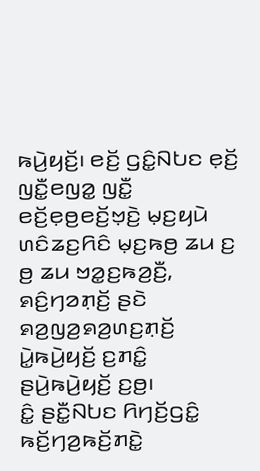ꤒꤣꤧ꤬ꤟꤢꤩ꤬꤯ ꤕꤢꤩ꤬ ꤞꤢꤨ꤭ꤡꤝꤢ ꤕ꤫ꤢꤩ꤬ ꤜꤢꤪ꤭ꤕꤜꤤ꤭ ꤜꤢꤪ꤭ ꤕꤢꤩ꤬ꤕ꤫ꤥ꤬ꤕꤢꤩ꤬ꤠ꤫ꤢꤧ꤬ ꤗ꤫ꤢ꤬ꤟꤣꤧ ꤛꤢꤨꤘꤢ꤬ꤖꤢꤨ ꤗ꤫ꤢ꤬ꤒꤥ꤬ ꤘꤣ ꤢ꤬ ꤥ꤬ ꤘꤣ ꤠꤤ꤭ꤢ꤬ꤒꤤ꤬ꤢꤪ꤬, ꤎꤢꤨ꤬ꤚꤤꤊ꤫ꤢꤩ꤬ ꤔꤢꤧ ꤎꤤ꤬ꤜꤤ꤬ꤎꤤ꤬ꤛꤢ꤬ꤊ꤫ꤢꤩ꤬ ꤣꤧ꤭ꤒꤣꤧ꤬ꤟꤢꤩ꤬ ꤢ꤬ꤊꤢꤨ꤭ ꤔꤣꤧ꤬ꤒꤣꤧ꤬ꤟꤢꤩ꤬ ꤢ꤬ꤥ꤬꤯
ꤢꤨ꤭ ꤔꤢꤪ꤭ꤡꤝꤢ ꤖꤚꤢꤩ꤬ꤞꤢꤨ꤭ ꤒꤢꤩ꤬ꤚꤤ꤬ꤒꤢꤩ꤬ꤊꤢꤧ꤭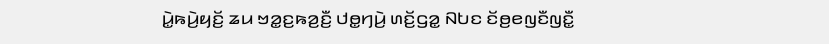ꤣꤧ꤭ꤒꤣꤧ꤬ꤟꤢꤩ꤬ ꤘꤣ ꤠꤤ꤭ꤢ꤬ꤒꤤ꤬ꤢꤪ꤬ ꤓꤥ꤭ꤚꤣꤧ꤬ ꤛꤢꤩ꤬ꤞꤤ꤭ ꤡꤝꤢ ꤢꤩꤥ꤬ꤕꤜꤢꤪꤜꤢꤪ꤭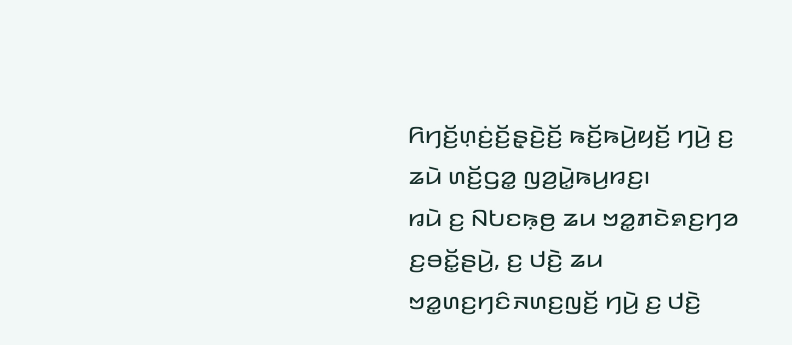ꤖꤚꤢꤩ꤬ꤛ꤫ꤢꤦ꤬ꤢꤩ꤬ꤔ꤫ꤢꤧ꤬ꤢꤩ꤬ ꤒꤢꤩ꤬ꤒꤣꤧ꤬ꤟꤢꤩ꤬ ꤚꤣꤧ꤬ ꤢ꤬ ꤘꤣꤧ ꤛꤢꤩ꤬ꤞꤤ꤭ ꤜꤤ꤬ꤣꤧ꤭ꤒꤣ꤬ꤙꤢ꤬꤯
ꤙꤣꤧ ꤢ꤬ ꤡꤝꤢꤒ꤫ꤥ꤬ ꤘꤣ ꤠꤤ꤭ꤊꤢꤧꤎꤢ꤬ꤚꤤ ꤢ꤬ꤋꤢꤩ꤭ꤔꤣꤧ꤬, ꤢ꤬ ꤓꤢꤧ꤬ ꤘꤣ ꤠꤤ꤭ꤛꤢ꤬ꤚꤢꤨꤏꤛꤢ꤬ꤜꤢꤩ꤬ ꤚꤣꤧ꤬ ꤢ꤬ ꤓꤢꤧ꤬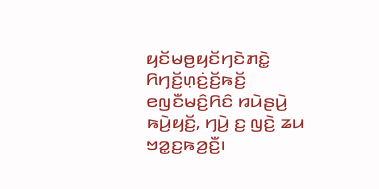ꤟꤢꤩꤗꤥ꤬ꤟꤢꤩꤚꤢꤧꤊꤢꤧ꤭ ꤖꤚꤢꤩ꤬ꤛ꤫ꤢꤦ꤬ꤢꤩ꤬ꤒꤢꤩ꤬ ꤕꤜꤢꤪꤗꤢꤨ꤬ꤖꤢꤨ ꤙꤣꤧꤔꤣꤧ꤬ ꤒꤣꤧ꤬ꤟꤢꤩ꤬, ꤚꤣꤧ꤬ ꤢ꤬ ꤜꤢꤧ꤬ ꤘꤣ ꤠꤤ꤭ꤢ꤬ꤒꤤ꤬ꤢꤪ꤬꤯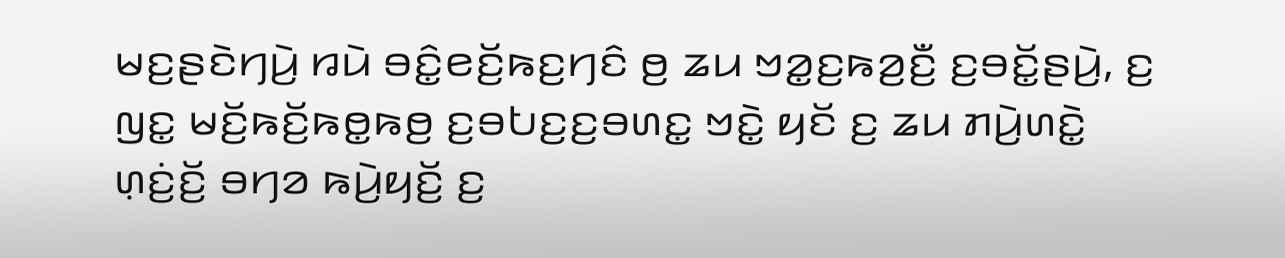ꤗꤢ꤬ꤔꤢꤧꤚꤣꤧ꤬ ꤙꤣꤧ ꤋꤢꤨ꤭ꤕꤢꤩ꤬ꤒꤢ꤬ꤚꤢꤨ ꤥ꤬ ꤘꤣ ꤠꤤ꤭ꤢ꤬ꤒꤤ꤬ꤢꤪ꤬ ꤢ꤬ꤋꤢꤩ꤭ꤔꤣꤧ꤬, ꤢ꤬ ꤜꤢ꤭ ꤗꤢꤩ꤬ꤒꤢꤩ꤬ꤒꤥ꤭ꤒꤥ꤬ ꤢ꤬ꤋꤝꤢ꤬ꤢ꤬ꤋꤛꤢ꤭ ꤠꤢꤧ꤭ ꤟꤢꤩ ꤢ꤬ ꤘꤣ ꤊꤣꤧ꤬ꤛꤢꤧ꤭ ꤛ꤫ꤢꤦ꤬ꤢꤩ꤬ ꤋꤚꤤ ꤒꤣꤧ꤬ꤟꤢꤩ꤬ ꤢ꤬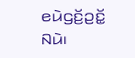ꤕꤣꤧꤞꤢꤩ꤬ꤑꤢꤩ꤭ ꤡꤣꤧ꤯